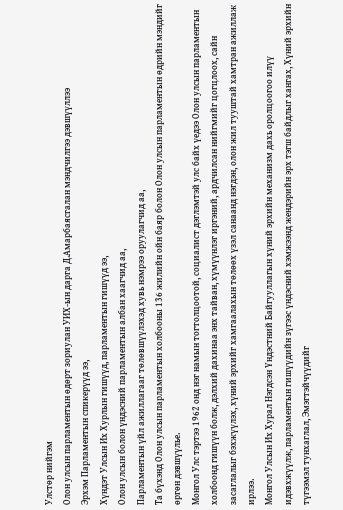Улстөр нийгэм
Олон улсын парламентын өдөрт зориулан УИХ-ын дарга Д.Амарбаясгалан мэндчилгээ дэвшүүллээ
Эрхэм Парламентын спикерүүд ээ,
Хүндэт Улсын Их Хурлын гишүүд, парламентын гишүүд ээ,
Олон улсын болон үндэсний парламентын албан хаагчид аа,
Парламентын үйл ажиллагааг төлөвшүүлэхэд хувь нэмрээ оруулагчид аа,
Та бүхэнд Олон улсын парламентын холбооны 136 жилийн ойн баяр болон Олон улсын парламентын өдрийн мэндийг өргөн дэвшүүлье.
Монгол Улс тэртээ 1962 онд нэг намын тогтолцоотой, социалист дэглэмтэй улс байх үедээ Олон улсын парламентын холбоонд гишүүн болж, дэлхий дахинаа энх тайван, хүмүүнлэг иргэний, ардчилсан нийгмийг цогцлоох, сайн засаглалыг бэхжүүлэх, хүний эрхийг хамгаалахын төлөөх үзэл санаанд нэгдэн, олон жил тууштай хамтран ажиллаж ирлээ.
Монгол Улсын Их Хурал Нэгдсэн Үндэстний Байгууллагын хүний эрхийн механизм дахь оролцоогоо илүү идэвхжүүлж, парламентын гишүүдийн зүгээс үндэсний хэмжээнд жендэрийн эрх тэгш байдлыг хангах, Хүний эрхийн түгээмэл тунхаглал, Эмэгтэйчүүдийг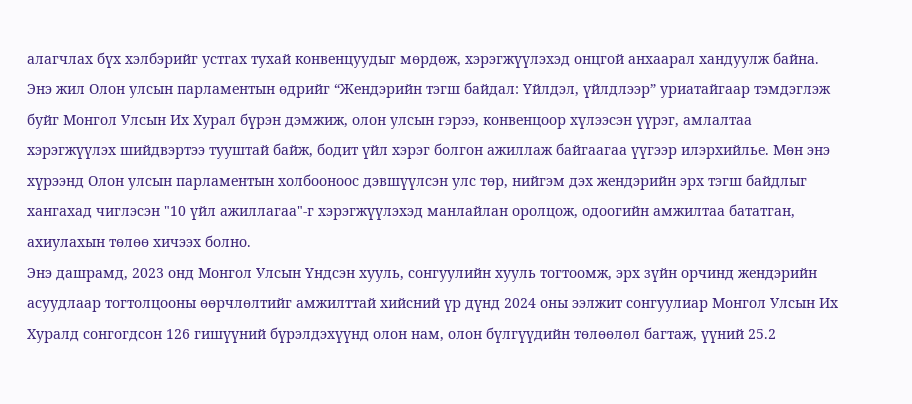алагчлах бүх хэлбэрийг устгах тухай конвенцуудыг мөрдөж, хэрэгжүүлэхэд онцгой анхаарал хандуулж байна.
Энэ жил Олон улсын парламентын өдрийг “Жендэрийн тэгш байдал: Үйлдэл, үйлдлээр” уриатайгаар тэмдэглэж буйг Монгол Улсын Их Хурал бүрэн дэмжиж, олон улсын гэрээ, конвенцоор хүлээсэн үүрэг, амлалтаа хэрэгжүүлэх шийдвэртээ тууштай байж, бодит үйл хэрэг болгон ажиллаж байгаагаа үүгээр илэрхийлье. Мөн энэ хүрээнд Олон улсын парламентын холбооноос дэвшүүлсэн улс төр, нийгэм дэх жендэрийн эрх тэгш байдлыг хангахад чиглэсэн "10 үйл ажиллагаа"-г хэрэгжүүлэхэд манлайлан оролцож, одоогийн амжилтаа бататган, ахиулахын төлөө хичээх болно.
Энэ дашрамд, 2023 онд Монгол Улсын Үндсэн хууль, сонгуулийн хууль тогтоомж, эрх зүйн орчинд жендэрийн асуудлаар тогтолцооны өөрчлөлтийг амжилттай хийсний үр дүнд 2024 оны ээлжит сонгуулиар Монгол Улсын Их Хуралд сонгогдсон 126 гишүүний бүрэлдэхүүнд олон нам, олон бүлгүүдийн төлөөлөл багтаж, үүний 25.2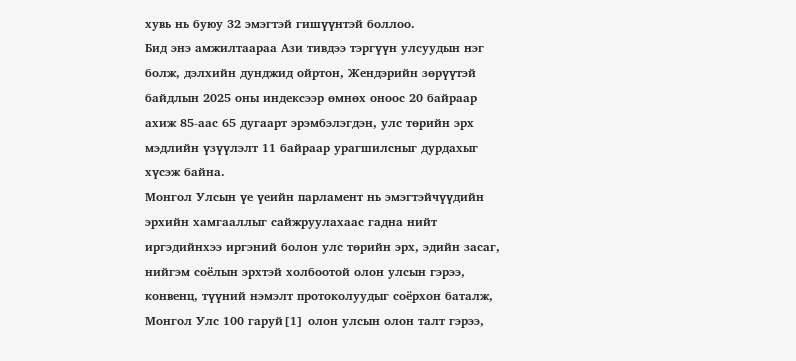хувь нь буюу 32 эмэгтэй гишүүнтэй боллоо.
Бид энэ амжилтаараа Ази тивдээ тэргүүн улсуудын нэг болж, дэлхийн дунджид ойртон, Жендэрийн зөрүүтэй байдлын 2025 оны индексээр өмнөх оноос 20 байраар ахиж 85-аас 65 дугаарт эрэмбэлэгдэн, улс төрийн эрх мэдлийн үзүүлэлт 11 байраар урагшилсныг дурдахыг хүсэж байна.
Монгол Улсын үе үеийн парламент нь эмэгтэйчүүдийн эрхийн хамгааллыг сайжруулахаас гадна нийт иргэдийнхээ иргэний болон улс төрийн эрх, эдийн засаг, нийгэм соёлын эрхтэй холбоотой олон улсын гэрээ, конвенц, түүний нэмэлт протоколуудыг соёрхон баталж, Монгол Улс 100 гаруй[1] олон улсын олон талт гэрээ,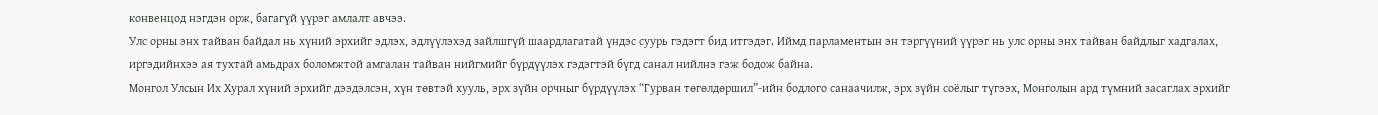конвенцод нэгдэн орж, багагүй үүрэг амлалт авчээ.
Улс орны энх тайван байдал нь хүний эрхийг эдлэх, эдлүүлэхэд зайлшгүй шаардлагатай үндэс суурь гэдэгт бид итгэдэг. Иймд парламентын эн тэргүүний үүрэг нь улс орны энх тайван байдлыг хадгалах, иргэдийнхээ ая тухтай амьдрах боломжтой амгалан тайван нийгмийг бүрдүүлэх гэдэгтэй бүгд санал нийлнэ гэж бодож байна.
Монгол Улсын Их Хурал хүний эрхийг дээдэлсэн, хүн төвтэй хууль, эрх зүйн орчныг бүрдүүлэх “Гурван төгөлдөршил”-ийн бодлого санаачилж, эрх зүйн соёлыг түгээх, Монголын ард түмний засаглах эрхийг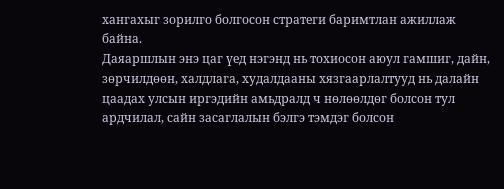хангахыг зорилго болгосон стратеги баримтлан ажиллаж байна.
Даяаршлын энэ цаг үед нэгэнд нь тохиосон аюул гамшиг, дайн, зөрчилдөөн, халдлага, худалдааны хязгаарлалтууд нь далайн цаадах улсын иргэдийн амьдралд ч нөлөөлдөг болсон тул ардчилал, сайн засаглалын бэлгэ тэмдэг болсон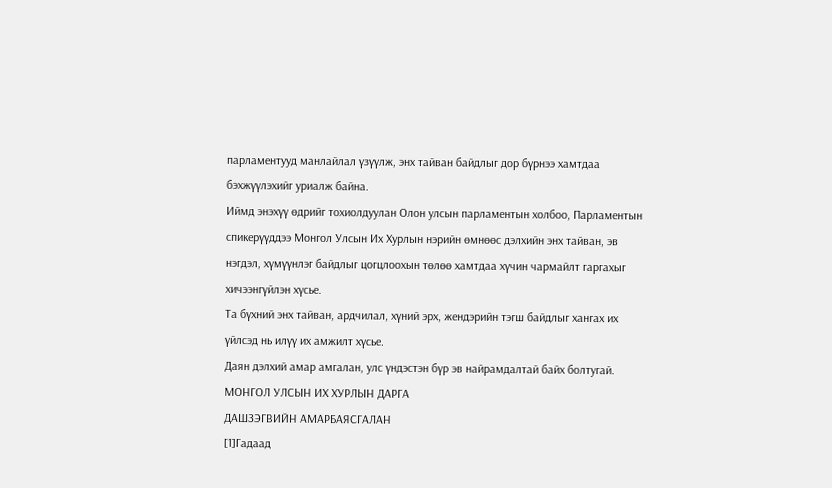парламентууд манлайлал үзүүлж, энх тайван байдлыг дор бүрнээ хамтдаа бэхжүүлэхийг уриалж байна.
Иймд энэхүү өдрийг тохиолдуулан Олон улсын парламентын холбоо, Парламентын спикерүүддээ Монгол Улсын Их Хурлын нэрийн өмнөөс дэлхийн энх тайван, эв нэгдэл, хүмүүнлэг байдлыг цогцлоохын төлөө хамтдаа хүчин чармайлт гаргахыг хичээнгүйлэн хүсье.
Та бүхний энх тайван, ардчилал, хүний эрх, жендэрийн тэгш байдлыг хангах их үйлсэд нь илүү их амжилт хүсье.
Даян дэлхий амар амгалан, улс үндэстэн бүр эв найрамдалтай байх болтугай.
МОНГОЛ УЛСЫН ИХ ХУРЛЫН ДАРГА
ДАШЗЭГВИЙН АМАРБАЯСГАЛАН
[1]Гадаад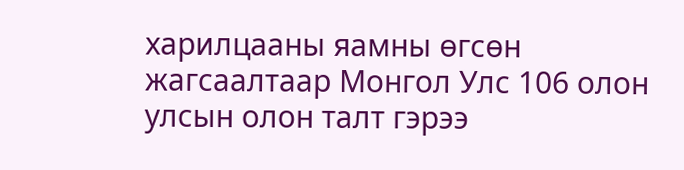харилцааны яамны өгсөн жагсаалтаар Монгол Улс 106 олон улсын олон талт гэрээ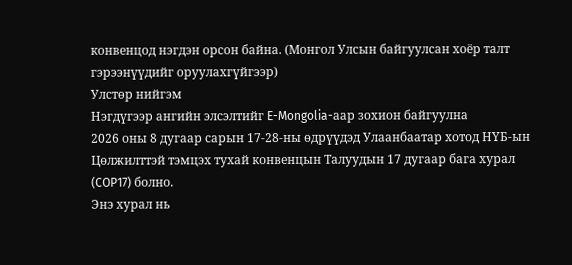конвенцод нэгдэн орсон байна. (Монгол Улсын байгуулсан хоёр талт гэрээнүүдийг оруулахгүйгээр)
Улстөр нийгэм
Нэгдүгээр ангийн элсэлтийг E-Mongolia-аар зохион байгуулна
2026 оны 8 дугаар сарын 17-28-ны өдрүүдэд Улаанбаатар хотод НҮБ-ын Цөлжилттэй тэмцэх тухай конвенцын Талуудын 17 дугаар бага хурал (COP17) болно.
Энэ хурал нь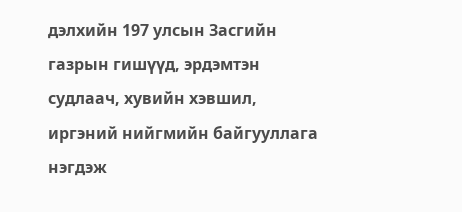дэлхийн 197 улсын Засгийн газрын гишүүд, эрдэмтэн судлаач, хувийн хэвшил, иргэний нийгмийн байгууллага нэгдэж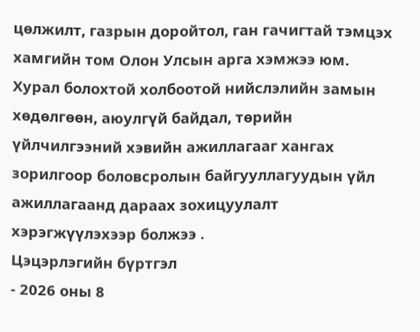цөлжилт, газрын доройтол, ган гачигтай тэмцэх хамгийн том Олон Улсын арга хэмжээ юм.
Хурал болохтой холбоотой нийслэлийн замын хөдөлгөөн, аюулгүй байдал, төрийн үйлчилгээний хэвийн ажиллагааг хангах зорилгоор боловсролын байгууллагуудын үйл ажиллагаанд дараах зохицуулалт хэрэгжүүлэхээр болжээ .
Цэцэрлэгийн бүртгэл
- 2026 оны 8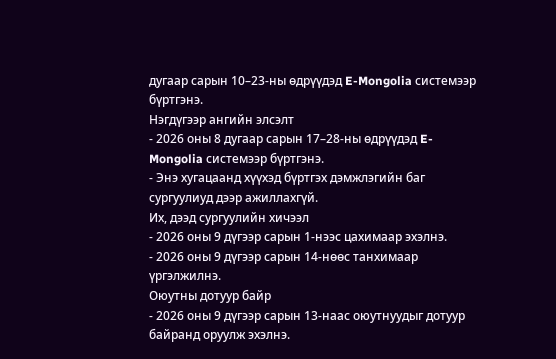дугаар сарын 10–23-ны өдрүүдэд E-Mongolia системээр бүртгэнэ.
Нэгдүгээр ангийн элсэлт
- 2026 оны 8 дугаар сарын 17–28-ны өдрүүдэд E-Mongolia системээр бүртгэнэ.
- Энэ хугацаанд хүүхэд бүртгэх дэмжлэгийн баг сургуулиуд дээр ажиллахгүй.
Их, дээд сургуулийн хичээл
- 2026 оны 9 дүгээр сарын 1-нээс цахимаар эхэлнэ.
- 2026 оны 9 дүгээр сарын 14-нөөс танхимаар үргэлжилнэ.
Оюутны дотуур байр
- 2026 оны 9 дүгээр сарын 13-наас оюутнуудыг дотуур байранд оруулж эхэлнэ.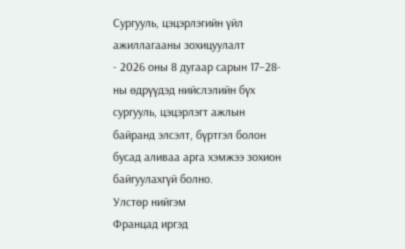Сургууль, цэцэрлэгийн үйл ажиллагааны зохицуулалт
- 2026 оны 8 дугаар сарын 17–28-ны өдрүүдэд нийслэлийн бүх сургууль, цэцэрлэгт ажлын байранд элсэлт, бүртгэл болон бусад аливаа арга хэмжээ зохион байгуулахгүй болно.
Улстөр нийгэм
Францад иргэд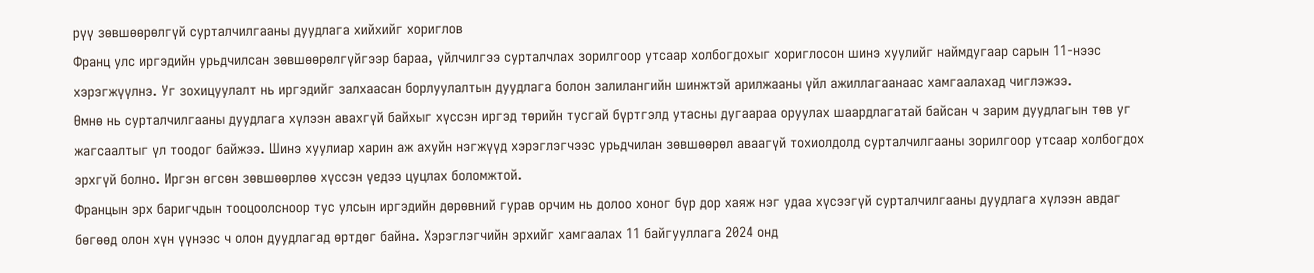рүү зөвшөөрөлгүй сурталчилгааны дуудлага хийхийг хориглов
Франц улс иргэдийн урьдчилсан зөвшөөрөлгүйгээр бараа, үйлчилгээ сурталчлах зорилгоор утсаар холбогдохыг хориглосон шинэ хуулийг наймдугаар сарын 11-нээс хэрэгжүүлнэ. Уг зохицуулалт нь иргэдийг залхаасан борлуулалтын дуудлага болон залилангийн шинжтэй арилжааны үйл ажиллагаанаас хамгаалахад чиглэжээ.
Өмнө нь сурталчилгааны дуудлага хүлээн авахгүй байхыг хүссэн иргэд төрийн тусгай бүртгэлд утасны дугаараа оруулах шаардлагатай байсан ч зарим дуудлагын төв уг жагсаалтыг үл тоодог байжээ. Шинэ хуулиар харин аж ахуйн нэгжүүд хэрэглэгчээс урьдчилан зөвшөөрөл аваагүй тохиолдолд сурталчилгааны зорилгоор утсаар холбогдох эрхгүй болно. Иргэн өгсөн зөвшөөрлөө хүссэн үедээ цуцлах боломжтой.
Францын эрх баригчдын тооцоолсноор тус улсын иргэдийн дөрөвний гурав орчим нь долоо хоног бүр дор хаяж нэг удаа хүсээгүй сурталчилгааны дуудлага хүлээн авдаг бөгөөд олон хүн үүнээс ч олон дуудлагад өртдөг байна. Хэрэглэгчийн эрхийг хамгаалах 11 байгууллага 2024 онд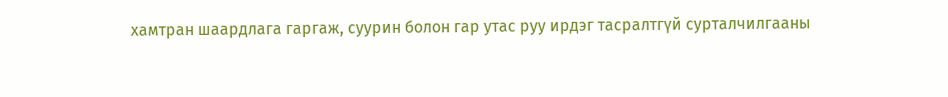хамтран шаардлага гаргаж, суурин болон гар утас руу ирдэг тасралтгүй сурталчилгааны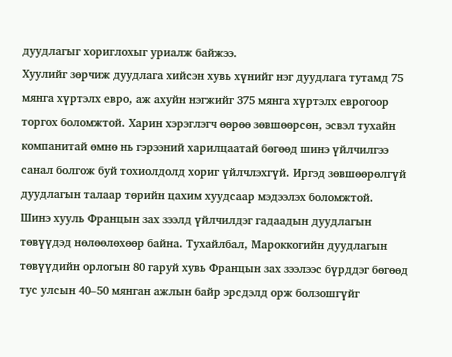дуудлагыг хориглохыг уриалж байжээ.
Хуулийг зөрчиж дуудлага хийсэн хувь хүнийг нэг дуудлага тутамд 75 мянга хүртэлх евро, аж ахуйн нэгжийг 375 мянга хүртэлх еврогоор торгох боломжтой. Харин хэрэглэгч өөрөө зөвшөөрсөн, эсвэл тухайн компанитай өмнө нь гэрээний харилцаатай бөгөөд шинэ үйлчилгээ санал болгож буй тохиолдолд хориг үйлчлэхгүй. Иргэд зөвшөөрөлгүй дуудлагын талаар төрийн цахим хуудсаар мэдээлэх боломжтой.
Шинэ хууль Францын зах зээлд үйлчилдэг гадаадын дуудлагын төвүүдэд нөлөөлөхөөр байна. Тухайлбал, Мароккогийн дуудлагын төвүүдийн орлогын 80 гаруй хувь Францын зах зээлээс бүрддэг бөгөөд тус улсын 40–50 мянган ажлын байр эрсдэлд орж болзошгүйг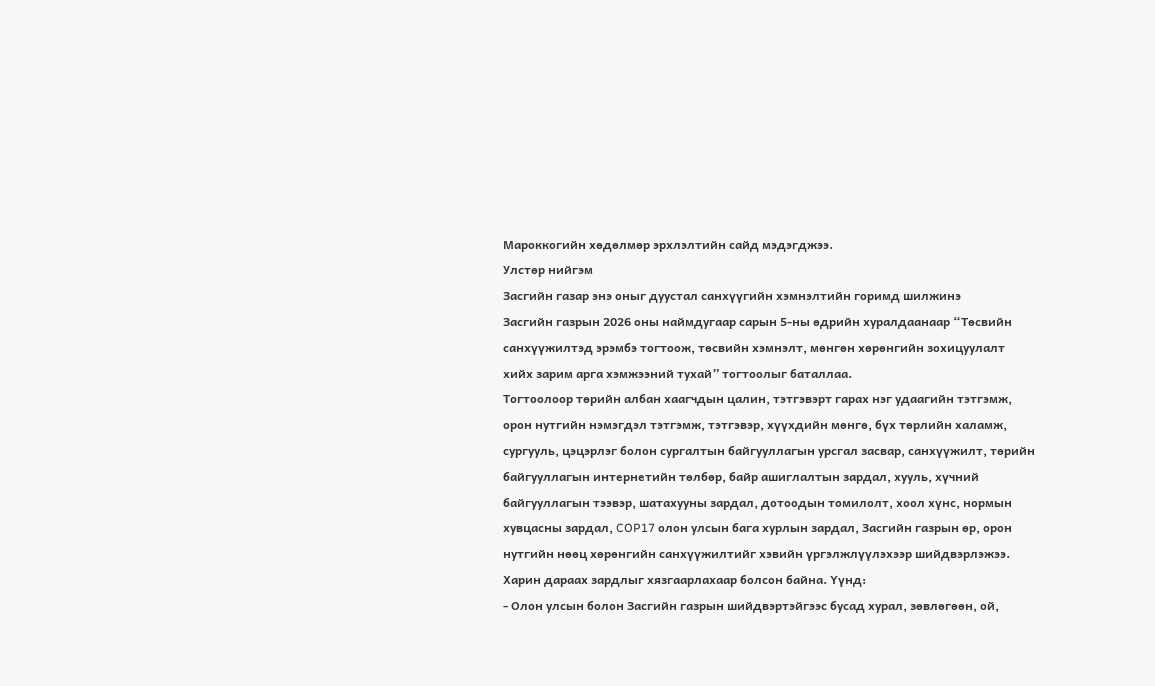Мароккогийн хөдөлмөр эрхлэлтийн сайд мэдэгджээ.
Улстөр нийгэм
Засгийн газар энэ оныг дуустал санхүүгийн хэмнэлтийн горимд шилжинэ
Засгийн газрын 2026 оны наймдугаар сарын 5-ны өдрийн хуралдаанаар “Төсвийн санхүүжилтэд эрэмбэ тогтоож, төсвийн хэмнэлт, мөнгөн хөрөнгийн зохицуулалт хийх зарим арга хэмжээний тухай” тогтоолыг баталлаа.
Тогтоолоор төрийн албан хаагчдын цалин, тэтгэвэрт гарах нэг удаагийн тэтгэмж, орон нутгийн нэмэгдэл тэтгэмж, тэтгэвэр, хүүхдийн мөнгө, бүх төрлийн халамж, сургууль, цэцэрлэг болон сургалтын байгууллагын урсгал засвар, санхүүжилт, төрийн байгууллагын интернетийн төлбөр, байр ашиглалтын зардал, хууль, хүчний байгууллагын тээвэр, шатахууны зардал, дотоодын томилолт, хоол хүнс, нормын хувцасны зардал, COP17 олон улсын бага хурлын зардал, Засгийн газрын өр, орон нутгийн нөөц хөрөнгийн санхүүжилтийг хэвийн үргэлжлүүлэхээр шийдвэрлэжээ.
Харин дараах зардлыг хязгаарлахаар болсон байна. Үүнд:
- Олон улсын болон Засгийн газрын шийдвэртэйгээс бусад хурал, зөвлөгөөн, ой,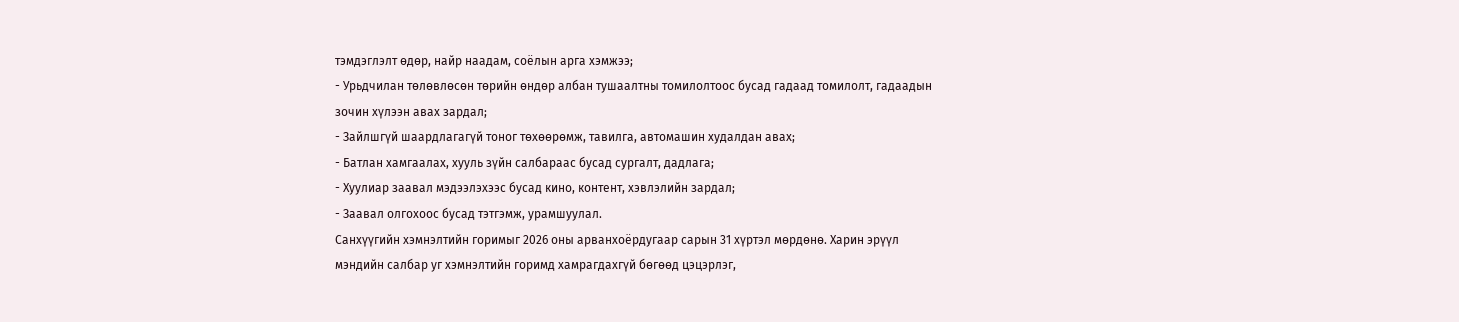тэмдэглэлт өдөр, найр наадам, соёлын арга хэмжээ;
- Урьдчилан төлөвлөсөн төрийн өндөр албан тушаалтны томилолтоос бусад гадаад томилолт, гадаадын зочин хүлээн авах зардал;
- Зайлшгүй шаардлагагүй тоног төхөөрөмж, тавилга, автомашин худалдан авах;
- Батлан хамгаалах, хууль зүйн салбараас бусад сургалт, дадлага;
- Хуулиар заавал мэдээлэхээс бусад кино, контент, хэвлэлийн зардал;
- Заавал олгохоос бусад тэтгэмж, урамшуулал.
Санхүүгийн хэмнэлтийн горимыг 2026 оны арванхоёрдугаар сарын 31 хүртэл мөрдөнө. Харин эрүүл мэндийн салбар уг хэмнэлтийн горимд хамрагдахгүй бөгөөд цэцэрлэг,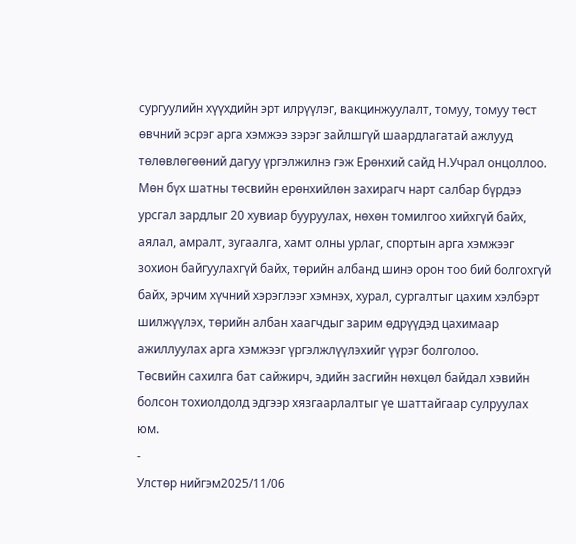сургуулийн хүүхдийн эрт илрүүлэг, вакцинжуулалт, томуу, томуу төст өвчний эсрэг арга хэмжээ зэрэг зайлшгүй шаардлагатай ажлууд төлөвлөгөөний дагуу үргэлжилнэ гэж Ерөнхий сайд Н.Учрал онцоллоо.
Мөн бүх шатны төсвийн ерөнхийлөн захирагч нарт салбар бүрдээ урсгал зардлыг 20 хувиар бууруулах, нөхөн томилгоо хийхгүй байх, аялал, амралт, зугаалга, хамт олны урлаг, спортын арга хэмжээг зохион байгуулахгүй байх, төрийн албанд шинэ орон тоо бий болгохгүй байх, эрчим хүчний хэрэглээг хэмнэх, хурал, сургалтыг цахим хэлбэрт шилжүүлэх, төрийн албан хаагчдыг зарим өдрүүдэд цахимаар ажиллуулах арга хэмжээг үргэлжлүүлэхийг үүрэг болголоо.
Төсвийн сахилга бат сайжирч, эдийн засгийн нөхцөл байдал хэвийн болсон тохиолдолд эдгээр хязгаарлалтыг үе шаттайгаар сулруулах юм.
-
Улстөр нийгэм2025/11/06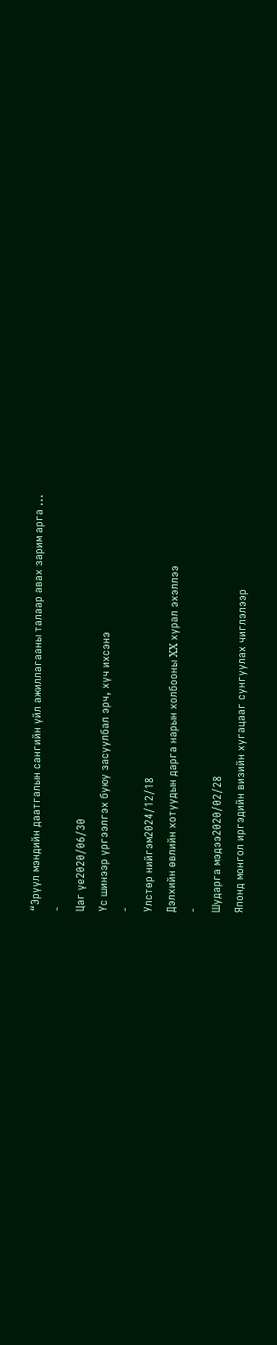“Эрүүл мэндийн даатгалын сангийн үйл ажиллагааны талаар авах зарим арга ...
-
Цаг үе2020/06/30
Үс шинээр үргээлгэх буюу засуулбал эрч, хүч ихсэнэ
-
Улстөр нийгэм2024/12/18
Дэлхийн өвлийн хотуудын дарга нарын холбооны XX хурал эхэллээ
-
Шударга мэдээ2020/02/28
Японд монгол иргэдийн визийн хугацааг сунгуулах чиглэлээр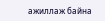ажиллаж байна